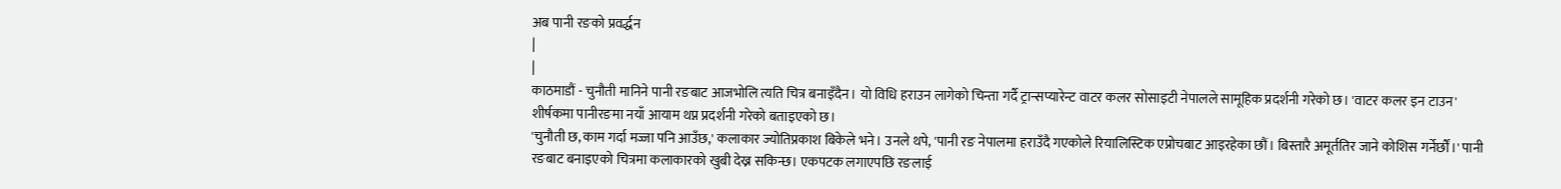अब पानी रङको प्रवर्द्धन
|
|
काठमाडौं - चुनौती मानिने पानी रङबाट आजभोलि त्यति चित्र बनाइँदैन। यो विधि हराउन लागेको चिन्ता गर्दै ट्रान्सप्यारेन्ट वाटर कलर सोसाइटी नेपालले सामूहिक प्रदर्शनी गरेको छ। 'वाटर कलर इन टाउन' शीर्षकमा पानीरङमा नयाँ आयाम थप्न प्रदर्शनी गरेको बताइएको छ।
'चुनौती छ, काम गर्दा मज्जा पनि आउँछ,' कलाकार ज्योतिप्रकाश बिकेले भने। उनले थपे, 'पानी रङ नेपालमा हराउँदै गएकोले रियालिस्टिक एप्रोचबाट आइरहेका छौं। बिस्तारै अमूर्ततिर जाने कोशिस गर्नेर्छौं।' पानी रङबाट बनाइएको चित्रमा कलाकारको खुबी देख्न सकिन्छ। एकपटक लगाएपछि रङलाई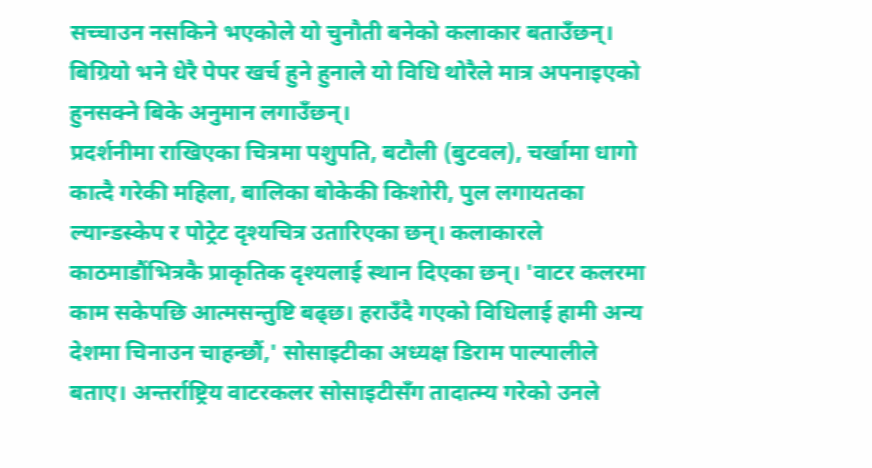सच्चाउन नसकिने भएकोले यो चुनौती बनेको कलाकार बताउँछन्। बिग्रियो भने धेरै पेपर खर्च हुने हुनाले यो विधि थोरैले मात्र अपनाइएको हुनसक्ने बिके अनुमान लगाउँछन्।
प्रदर्शनीमा राखिएका चित्रमा पशुपति, बटौली (बुटवल), चर्खामा धागो कात्दै गरेकी महिला, बालिका बोकेकी किशोरी, पुल लगायतका ल्यान्डस्केप र पोट्रेट दृश्यचित्र उतारिएका छन्। कलाकारले काठमाडौंभित्रकै प्राकृतिक दृश्यलाई स्थान दिएका छन्। 'वाटर कलरमा काम सकेपछि आत्मसन्तुष्टि बढ्छ। हराउँदै गएको विधिलाई हामी अन्य देशमा चिनाउन चाहन्छौं,' सोसाइटीका अध्यक्ष डिराम पाल्पालीले बताए। अन्तर्राष्ट्रिय वाटरकलर सोसाइटीसँग तादात्म्य गरेको उनले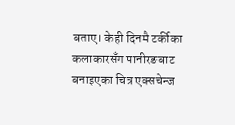बताए। केही दिनमै टर्कीका कलाकारसँग पानीरङबाट बनाइएका चित्र एक्सचेन्ज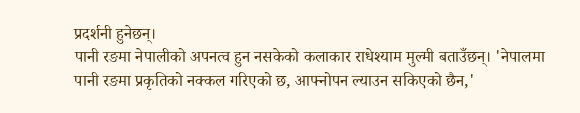प्रदर्शनी हुनेछन्।
पानी रङमा नेपालीको अपनत्व हुन नसकेको कलाकार राधेश्याम मुल्मी बताउँछन्। 'नेपालमा पानी रङमा प्रकृतिको नक्कल गरिएको छ, आफ्नोपन ल्याउन सकिएको छैन,'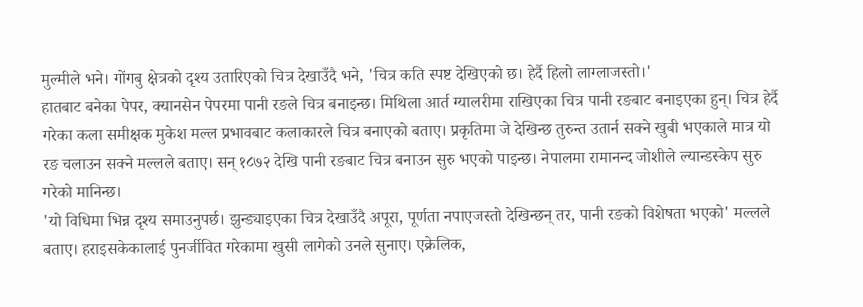मुल्मीले भने। गोंगबु क्षेत्रको दृश्य उतारिएको चित्र देखाउँदै भने, 'चित्र कति स्पष्ट देखिएको छ। हेर्दै हिलो लाग्लाजस्तो।'
हातबाट बनेका पेपर, क्यानसेन पेपरमा पानी रङले चित्र बनाइन्छ। मिथिला आर्त ग्यालरीमा राखिएका चित्र पानी रङबाट बनाइएका हुन्। चित्र हेर्दै गरेका कला समीक्षक मुकेश मल्ल प्रभावबाट कलाकारले चित्र बनाएको बताए। प्रकृतिमा जे देखिन्छ तुरुन्त उतार्न सक्ने खुबी भएकाले मात्र यो रङ चलाउन सक्ने मल्लले बताए। सन् १८७२ देखि पानी रङबाट चित्र बनाउन सुरु भएको पाइन्छ। नेपालमा रामानन्द जोशीले ल्यान्डस्केप सुरु गरेको मानिन्छ।
'यो विधिमा भिन्न दृश्य समाउनुपर्छ। झुन्ड्याइएका चित्र देखाउँदै अपूरा, पूर्णता नपाएजस्तो देखिन्छन् तर, पानी रङको विशेषता भएको' मल्लले बताए। हराइसकेकालाई पुनर्जीवित गरेकामा खुसी लागेको उनले सुनाए। एक्रेलिक,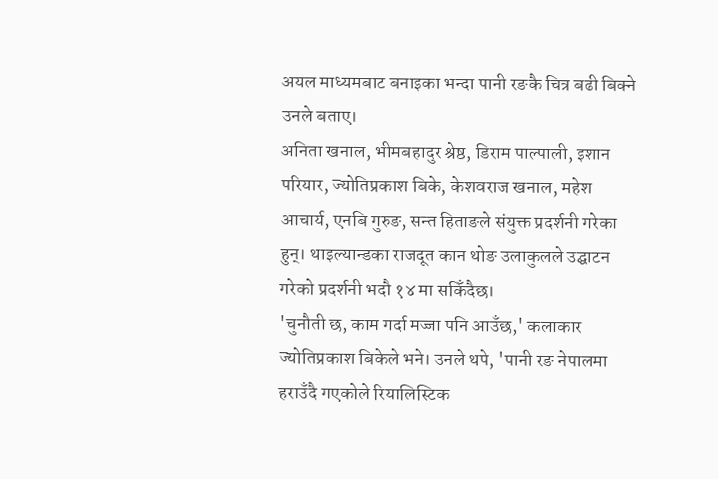अयल माध्यमबाट बनाइका भन्दा पानी रङकै चित्र बढी बिक्ने उनले बताए।
अनिता खनाल, भीमबहादुर श्रेष्ठ, डिराम पाल्पाली, इशान परियार, ज्योतिप्रकाश बिके, केशवराज खनाल, महेश आचार्य, एनबि गुरुङ, सन्त हिताङले संयुक्त प्रदर्शनी गरेका हुन्। थाइल्यान्डका राजदूत कान थोङ उलाकुलले उद्घाटन गरेको प्रदर्शनी भदौ १४ मा सकिँदैछ।
'चुनौती छ, काम गर्दा मज्जा पनि आउँछ,' कलाकार ज्योतिप्रकाश बिकेले भने। उनले थपे, 'पानी रङ नेपालमा हराउँदै गएकोले रियालिस्टिक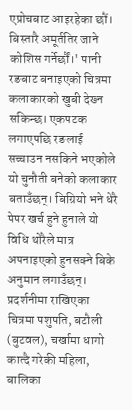एप्रोचबाट आइरहेका छौं। बिस्तारै अमूर्ततिर जाने कोशिस गर्नेर्छौं।' पानी रङबाट बनाइएको चित्रमा कलाकारको खुबी देख्न सकिन्छ। एकपटक लगाएपछि रङलाई सच्चाउन नसकिने भएकोले यो चुनौती बनेको कलाकार बताउँछन्। बिग्रियो भने धेरै पेपर खर्च हुने हुनाले यो विधि थोरैले मात्र अपनाइएको हुनसक्ने बिके अनुमान लगाउँछन्।
प्रदर्शनीमा राखिएका चित्रमा पशुपति, बटौली (बुटवल), चर्खामा धागो कात्दै गरेकी महिला, बालिका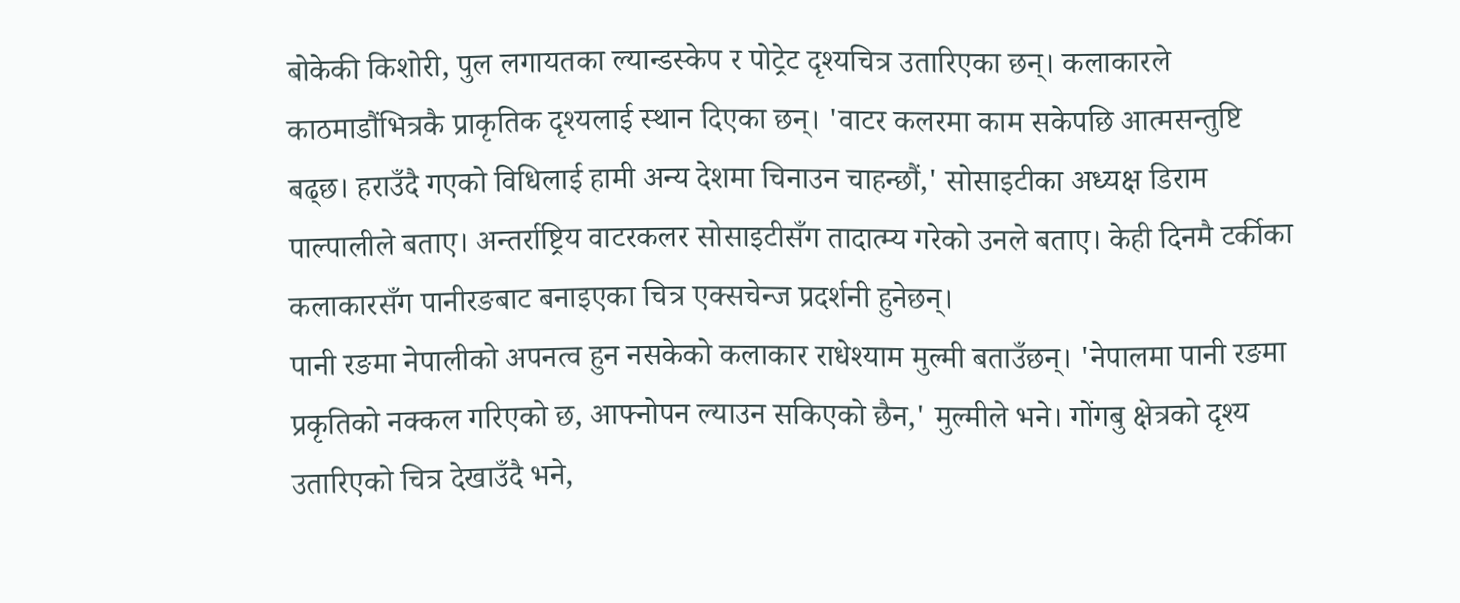बोकेकी किशोरी, पुल लगायतका ल्यान्डस्केप र पोट्रेट दृश्यचित्र उतारिएका छन्। कलाकारले काठमाडौंभित्रकै प्राकृतिक दृश्यलाई स्थान दिएका छन्। 'वाटर कलरमा काम सकेपछि आत्मसन्तुष्टि बढ्छ। हराउँदै गएको विधिलाई हामी अन्य देशमा चिनाउन चाहन्छौं,' सोसाइटीका अध्यक्ष डिराम पाल्पालीले बताए। अन्तर्राष्ट्रिय वाटरकलर सोसाइटीसँग तादात्म्य गरेको उनले बताए। केही दिनमै टर्कीका कलाकारसँग पानीरङबाट बनाइएका चित्र एक्सचेन्ज प्रदर्शनी हुनेछन्।
पानी रङमा नेपालीको अपनत्व हुन नसकेको कलाकार राधेश्याम मुल्मी बताउँछन्। 'नेपालमा पानी रङमा प्रकृतिको नक्कल गरिएको छ, आफ्नोपन ल्याउन सकिएको छैन,' मुल्मीले भने। गोंगबु क्षेत्रको दृश्य उतारिएको चित्र देखाउँदै भने,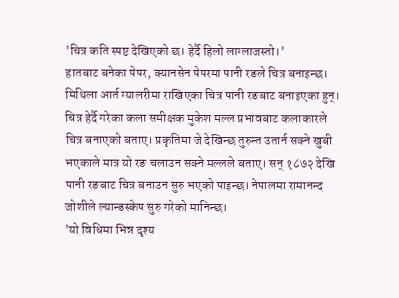'चित्र कति स्पष्ट देखिएको छ। हेर्दै हिलो लाग्लाजस्तो।'
हातबाट बनेका पेपर, क्यानसेन पेपरमा पानी रङले चित्र बनाइन्छ। मिथिला आर्त ग्यालरीमा राखिएका चित्र पानी रङबाट बनाइएका हुन्। चित्र हेर्दै गरेका कला समीक्षक मुकेश मल्ल प्रभावबाट कलाकारले चित्र बनाएको बताए। प्रकृतिमा जे देखिन्छ तुरुन्त उतार्न सक्ने खुबी भएकाले मात्र यो रङ चलाउन सक्ने मल्लले बताए। सन् १८७२ देखि पानी रङबाट चित्र बनाउन सुरु भएको पाइन्छ। नेपालमा रामानन्द जोशीले ल्यान्डस्केप सुरु गरेको मानिन्छ।
'यो विधिमा भिन्न दृश्य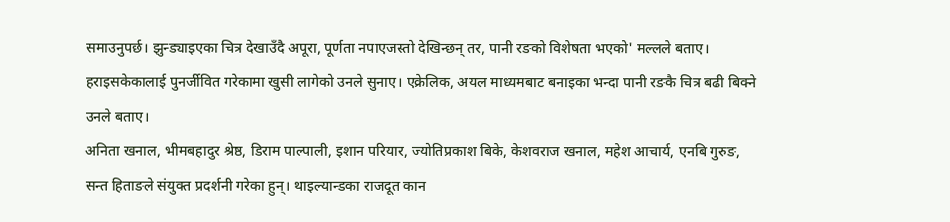समाउनुपर्छ। झुन्ड्याइएका चित्र देखाउँदै अपूरा, पूर्णता नपाएजस्तो देखिन्छन् तर, पानी रङको विशेषता भएको' मल्लले बताए। हराइसकेकालाई पुनर्जीवित गरेकामा खुसी लागेको उनले सुनाए। एक्रेलिक, अयल माध्यमबाट बनाइका भन्दा पानी रङकै चित्र बढी बिक्ने उनले बताए।
अनिता खनाल, भीमबहादुर श्रेष्ठ, डिराम पाल्पाली, इशान परियार, ज्योतिप्रकाश बिके, केशवराज खनाल, महेश आचार्य, एनबि गुरुङ, सन्त हिताङले संयुक्त प्रदर्शनी गरेका हुन्। थाइल्यान्डका राजदूत कान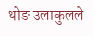थोङ उलाकुलले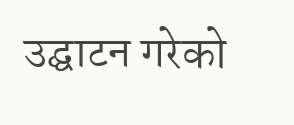उद्घाटन गरेको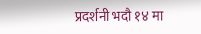प्रदर्शनी भदौ १४ मा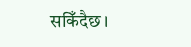सकिँदैछ।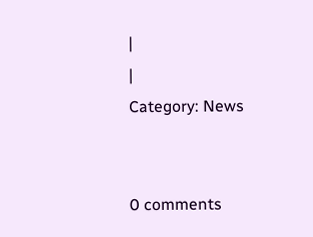|
|
Category: News


0 comments